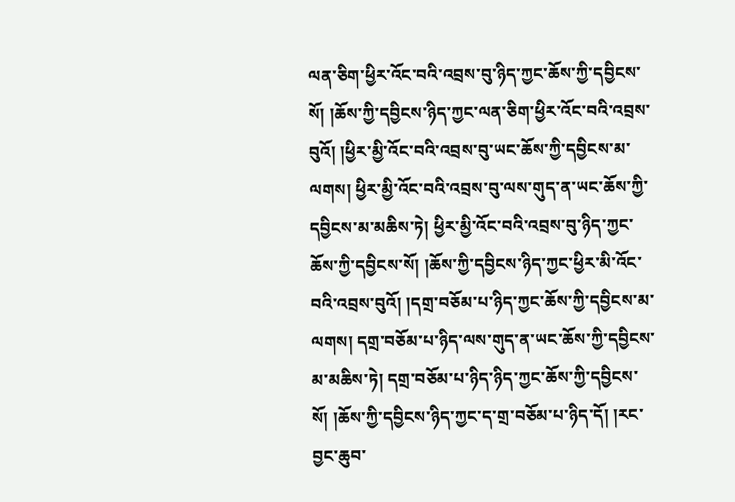ལན་ཅིག་ཕྱིར་འོང་བའི་འབྲས་བུ་ཉིད་ཀྱང་ཆོས་ཀྱི་དབྱིངས་སོ། །ཆོས་ཀྱི་དབྱིངས་ཉིད་ཀྱང་ལན་ཅིག་ཕྱིར་འོང་བའི་འབྲས་བུའོ། །ཕྱིར་མྱི་འོང་བའི་འབྲས་བུ་ཡང་ཆོས་ཀྱི་དབྱིངས་མ་ལགས། ཕྱིར་མྱི་འོང་བའི་འབྲས་བུ་ལས་གུད་ན་ཡང་ཆོས་ཀྱི་དབྱིངས་མ་མཆིས་ཏེ། ཕྱིར་མྱི་འོང་བའི་འབྲས་བུ་ཉིད་ཀྱང་ཆོས་ཀྱི་དབྱིངས་སོ། །ཆོས་ཀྱི་དབྱིངས་ཉིད་ཀྱང་ཕྱིར་མི་འོང་བའི་འབྲས་བུའོ། །དགྲ་བཅོམ་པ་ཉིད་ཀྱང་ཆོས་ཀྱི་དབྱིངས་མ་ལགས། དགྲ་བཅོམ་པ་ཉིད་ལས་གུད་ན་ཡང་ཆོས་ཀྱི་དབྱིངས་མ་མཆིས་ཏེ། དགྲ་བཅོམ་པ་ཉིད་ཉིད་ཀྱང་ཆོས་ཀྱི་དབྱིངས་སོ། །ཆོས་ཀྱི་དབྱིངས་ཉིད་ཀྱང་ད་གྲ་བཅོམ་པ་ཉིད་དོ། །རང་བྱང་ཆུབ་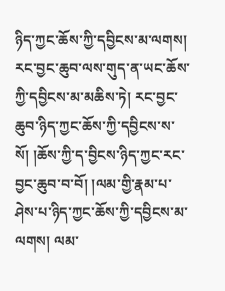ཉིད་ཀྱང་ཆོས་ཀྱི་དབྱིངས་མ་ལགས། རང་བྱང་ཆུབ་ལས་གུད་ན་ཡང་ཆོས་ཀྱི་དབྱིངས་མ་མཆིས་ཏེ། རང་བྱང་ཆུབ་ཉིད་ཀྱང་ཆོས་ཀྱི་དབྱིངས་ས་སོ། །ཆོས་ཀྱི་ད་བྱིངས་ཉིད་ཀྱང་རང་བྱང་ཆུབ་བ་བོ། །ལམ་གྱི་རྣམ་པ་ཤེས་པ་ཉིད་ཀྱང་ཆོས་ཀྱི་དབྱིངས་མ་ལགས། ལམ་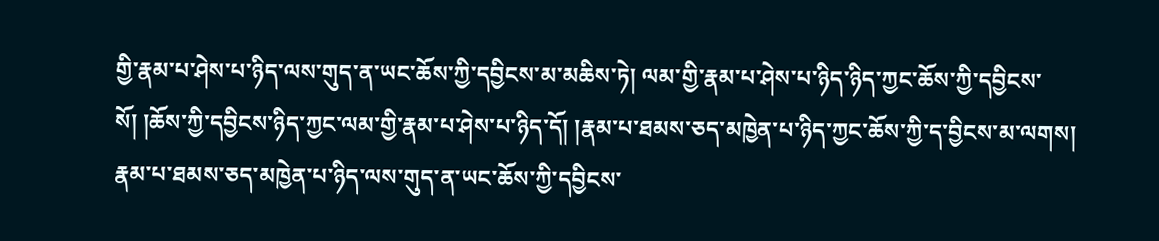གྱི་རྣམ་པ་ཤེས་པ་ཉིད་ལས་གུད་ན་ཡང་ཆོས་ཀྱི་དབྱིངས་མ་མཆིས་ཏེ། ལམ་གྱི་རྣམ་པ་ཤེས་པ་ཉིད་ཉིད་ཀྱང་ཆོས་ཀྱི་དབྱིངས་སོ། །ཆོས་ཀྱི་དབྱིངས་ཉིད་ཀྱང་ལམ་གྱི་རྣམ་པ་ཤེས་པ་ཉིད་དོ། །རྣམ་པ་ཐམས་ཅད་མཁྱེན་པ་ཉིད་ཀྱང་ཆོས་ཀྱི་ད་བྱིངས་མ་ལགས། རྣམ་པ་ཐམས་ཅད་མཁྱེན་པ་ཉིད་ལས་གུད་ན་ཡང་ཆོས་ཀྱི་དབྱིངས་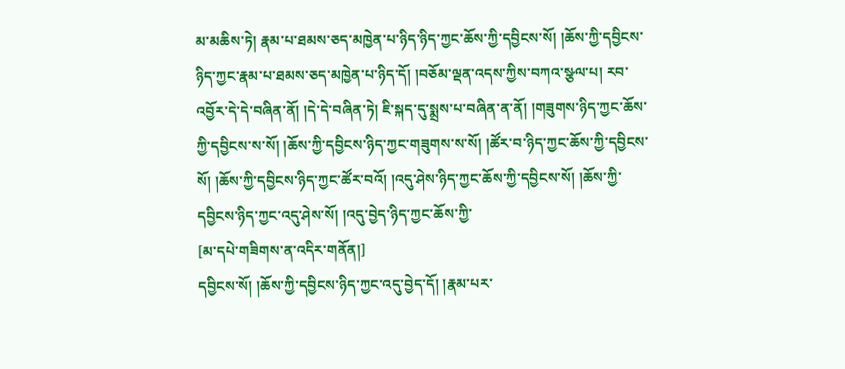མ་མཆིས་ཏེ། རྣམ་པ་ཐམས་ཅད་མཁྱེན་པ་ཉིད་ཉིད་ཀྱང་ཆོས་ཀྱི་དབྱིངས་སོ། །ཆོས་ཀྱི་དབྱིངས་ཉིད་ཀྱང་རྣམ་པ་ཐམས་ཅད་མཁྱེན་པ་ཉིད་དོ། །བཅོམ་ལྡན་འདས་ཀྱིས་བཀའ་སྩལ་པ། རབ་འབྱོར་དེ་དེ་བཞིན་ནོ། །དེ་དེ་བཞིན་ཏེ། ཇི་སྐད་དུ་སྨྲས་པ་བཞིན་ན་ནོ། །གཟུགས་ཉིད་ཀྱང་ཆོས་ཀྱི་དབྱིངས་ས་སོ། །ཆོས་ཀྱི་དབྱིངས་ཉིད་ཀྱང་གཟུགས་ས་སོ། །ཚོར་བ་ཉིད་ཀྱང་ཆོས་ཀྱི་དབྱིངས་སོ། །ཆོས་ཀྱི་དབྱིངས་ཉིད་ཀྱང་ཚོར་བའོ། །འདུ་ཤེས་ཉིད་ཀྱང་ཆོས་ཀྱི་དབྱིངས་སོ། །ཆོས་ཀྱི་དབྱིངས་ཉིད་ཀྱང་འདུ་ཤེས་སོ། །འདུ་བྱེད་ཉིད་ཀྱང་ཆོས་ཀྱི་
[མ་དཔེ་གཟིགས་ན་འདིར་གནོན།]
དབྱིངས་སོ། །ཆོས་ཀྱི་དབྱིངས་ཉིད་ཀྱང་འདུ་བྱེད་དོ། །རྣམ་པར་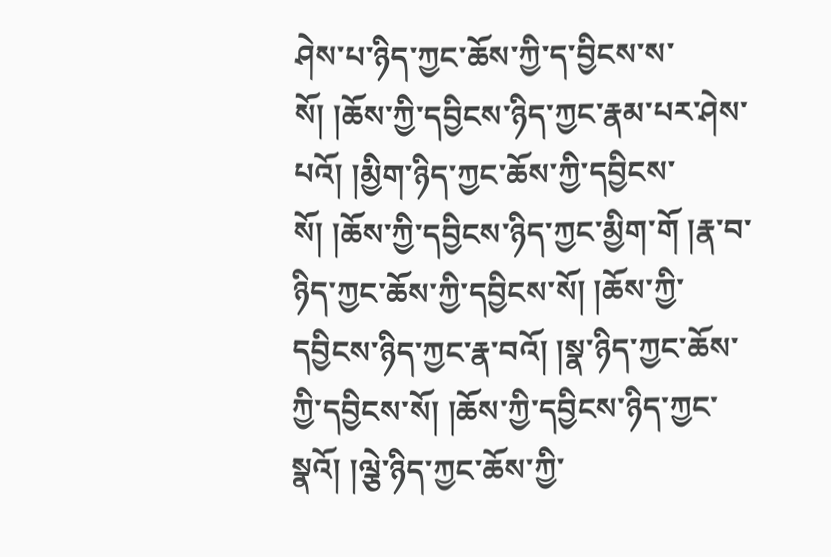ཤེས་པ་ཉིད་ཀྱང་ཆོས་ཀྱི་ད་བྱིངས་ས་སོ། །ཆོས་ཀྱི་དབྱིངས་ཉིད་ཀྱང་རྣམ་པར་ཤེས་པའོ། །མྱིག་ཉིད་ཀྱང་ཆོས་ཀྱི་དབྱིངས་སོ། །ཆོས་ཀྱི་དབྱིངས་ཉིད་ཀྱང་མྱིག་གོ །རྣ་བ་ཉིད་ཀྱང་ཆོས་ཀྱི་དབྱིངས་སོ། །ཆོས་ཀྱི་དབྱིངས་ཉིད་ཀྱང་རྣ་བའོ། །སྣ་ཉིད་ཀྱང་ཆོས་ཀྱི་དབྱིངས་སོ། །ཆོས་ཀྱི་དབྱིངས་ཉིད་ཀྱང་སྣའོ། །ལྕེ་ཉིད་ཀྱང་ཆོས་ཀྱི་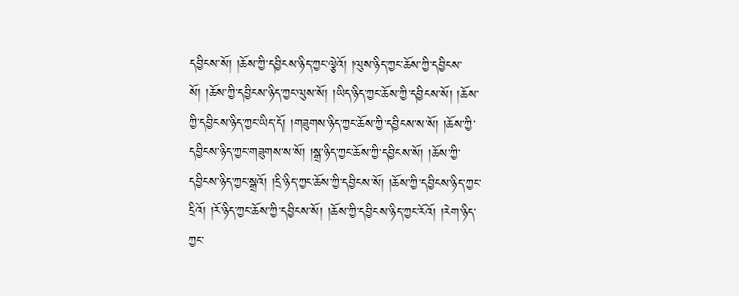དབྱིངས་སོ། །ཆོས་ཀྱི་དབྱིངས་ཉིད་ཀྱང་ལྕེའོ། །ལུས་ཉིད་ཀྱང་ཆོས་ཀྱི་དབྱིངས་སོ། །ཆོས་ཀྱི་དབྱིངས་ཉིད་ཀྱང་ལུས་སོ། །ཡིད་ཉིད་ཀྱང་ཆོས་ཀྱི་དབྱིངས་སོ། །ཆོས་ཀྱི་དབྱིངས་ཉིད་ཀྱང་ཡིད་དོ། །གཟུགས་ཉིད་ཀྱང་ཆོས་ཀྱི་དབྱིངས་ས་སོ། །ཆོས་ཀྱི་དབྱིངས་ཉིད་ཀྱང་གཟུགས་ས་སོ། །སྒྲ་ཉིད་ཀྱང་ཆོས་ཀྱི་དབྱིངས་སོ། །ཆོས་ཀྱི་དབྱིངས་ཉིད་ཀྱང་སྒྲའོ། །དྲི་ཉིད་ཀྱང་ཆོས་ཀྱི་དབྱིངས་སོ། །ཆོས་ཀྱི་དབྱིངས་ཉིད་ཀྱང་དྲིའོ། །རོ་ཉིད་ཀྱང་ཆོས་ཀྱི་དབྱིངས་སོ། །ཆོས་ཀྱི་དབྱིངས་ཉིད་ཀྱང་རོའོ། །རེག་ཉིད་ཀྱང་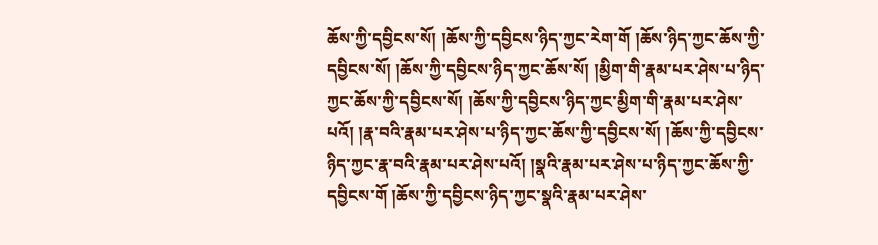ཆོས་ཀྱི་དབྱིངས་སོ། །ཆོས་ཀྱི་དབྱིངས་ཉིད་ཀྱང་རེག་གོ །ཆོས་ཉིད་ཀྱང་ཆོས་ཀྱི་དབྱིངས་སོ། །ཆོས་ཀྱི་དབྱིངས་ཉིད་ཀྱང་ཆོས་སོ། །མྱིག་གི་རྣམ་པར་ཤེས་པ་ཉིད་ཀྱང་ཆོས་ཀྱི་དབྱིངས་སོ། །ཆོས་ཀྱི་དབྱིངས་ཉིད་ཀྱང་མྱིག་གི་རྣམ་པར་ཤེས་པའོ། །རྣ་བའི་རྣམ་པར་ཤེས་པ་ཉིད་ཀྱང་ཆོས་ཀྱི་དབྱིངས་སོ། །ཆོས་ཀྱི་དབྱིངས་ཉིད་ཀྱང་རྣ་བའི་རྣམ་པར་ཤེས་པའོ། །སྣའི་རྣམ་པར་ཤེས་པ་ཉིད་ཀྱང་ཆོས་ཀྱི་དབྱིངས་གོ །ཆོས་ཀྱི་དབྱིངས་ཉིད་ཀྱང་སྣའི་རྣམ་པར་ཤེས་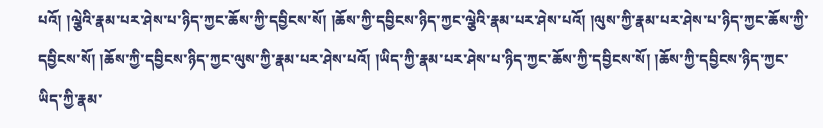པའོ། །ལྕེའི་རྣམ་པར་ཤེས་པ་ཉིད་ཀྱང་ཆོས་ཀྱི་དབྱིངས་སོ། །ཆོས་ཀྱི་དབྱིངས་ཉིད་ཀྱང་ལྕེའི་རྣམ་པར་ཤེས་པའོ། །ལུས་ཀྱི་རྣམ་པར་ཤེས་པ་ཉིད་ཀྱང་ཆོས་ཀྱི་དབྱིངས་སོ། །ཆོས་ཀྱི་དབྱིངས་ཉིད་ཀྱང་ལུས་ཀྱི་རྣམ་པར་ཤེས་པའོ། །ཡིད་ཀྱི་རྣམ་པར་ཤེས་པ་ཉིད་ཀྱང་ཆོས་ཀྱི་དབྱིངས་སོ། །ཆོས་ཀྱི་དབྱིངས་ཉིད་ཀྱང་ཡིད་ཀྱི་རྣམ་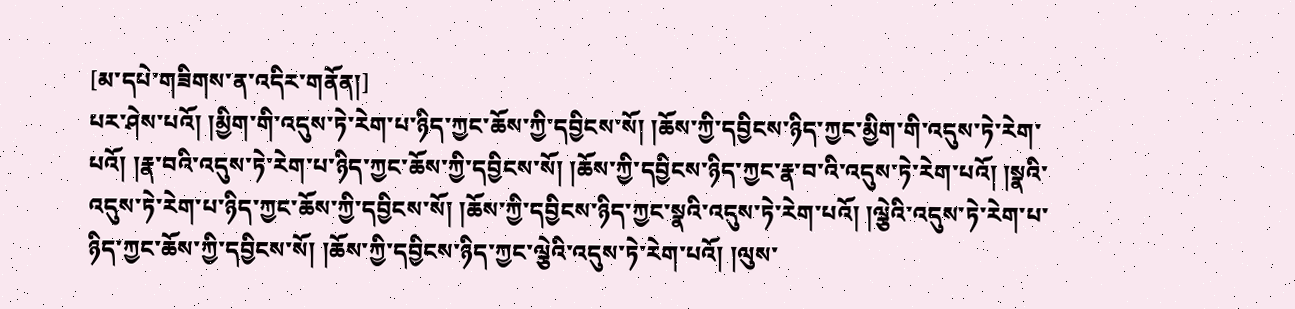[མ་དཔེ་གཟིགས་ན་འདིར་གནོན།]
པར་ཤེས་པའོ། །མྱིག་གི་འདུས་ཏེ་རེག་པ་ཉིད་ཀྱང་ཆོས་ཀྱི་དབྱིངས་སོ། །ཆོས་ཀྱི་དབྱིངས་ཉིད་ཀྱང་མྱིག་གི་འདུས་ཏེ་རེག་པའོ། །རྣ་བའི་འདུས་ཏེ་རེག་པ་ཉིད་ཀྱང་ཆོས་ཀྱི་དབྱིངས་སོ། །ཆོས་ཀྱི་དབྱིངས་ཉིད་ཀྱང་རྣ་བ་འི་འདུས་ཏེ་རེག་པའོ། །སྣའི་འདུས་ཏེ་རེག་པ་ཉིད་ཀྱང་ཆོས་ཀྱི་དབྱིངས་སོ། །ཆོས་ཀྱི་དབྱིངས་ཉིད་ཀྱང་སྣའི་འདུས་ཏེ་རེག་པའོ། །ལྕེའི་འདུས་ཏེ་རེག་པ་ཉིད་ཀྱང་ཆོས་ཀྱི་དབྱིངས་སོ། །ཆོས་ཀྱི་དབྱིངས་ཉིད་ཀྱང་ལྕེའི་འདུས་ཏེ་རེག་པའོ། །ལུས་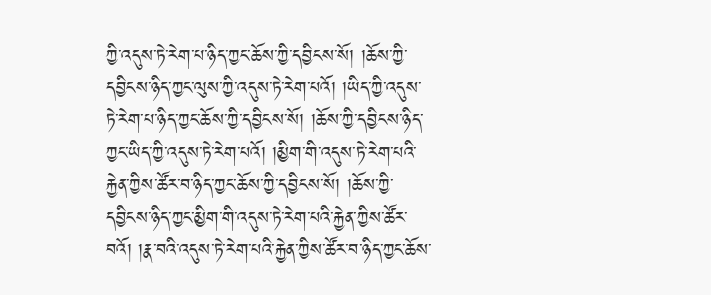ཀྱི་འདུས་ཏེ་རེག་པ་ཉིད་ཀྱང་ཆོས་ཀྱི་དབྱིངས་སོ། །ཆོས་ཀྱི་དབྱིངས་ཉིད་ཀྱང་ལུས་ཀྱི་འདུས་ཏེ་རེག་པའོ། །ཡིད་ཀྱི་འདུས་ཏེ་རེག་པ་ཉིད་ཀྱང་ཆོས་ཀྱི་དབྱིངས་སོ། །ཆོས་ཀྱི་དབྱིངས་ཉིད་ཀྱང་ཡིད་ཀྱི་འདུས་ཏེ་རེག་པའོ། །མྱིག་གི་འདུས་ཏེ་རེག་པའི་རྐྱེན་ཀྱིས་ཚོར་བ་ཉིད་ཀྱང་ཆོས་ཀྱི་དབྱིངས་སོ། །ཆོས་ཀྱི་དབྱིངས་ཉིད་ཀྱང་མྱིག་གི་འདུས་ཏེ་རེག་པའི་རྐྱེན་ཀྱིས་ཚོར་བའོ། །རྣ་བའི་འདུས་ཏེ་རེག་པའི་རྐྱེན་ཀྱིས་ཚོར་བ་ཉིད་ཀྱང་ཆོས་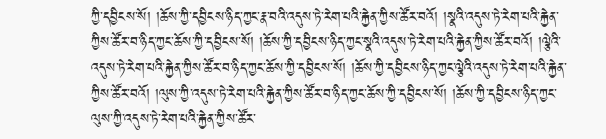ཀྱི་དབྱིངས་སོ། །ཆོས་ཀྱི་དབྱིངས་ཉིད་ཀྱང་རྣ་བའི་འདུས་ཏེ་རེག་པའི་རྐྱེན་ཀྱིས་ཚོར་བའོ། །སྣའི་འདུས་ཏེ་རེག་པའི་རྐྱེན་ཀྱིས་ཚོར་བ་ཉིད་ཀྱང་ཆོས་ཀྱི་དབྱིངས་སོ། །ཆོས་ཀྱི་དབྱིངས་ཉིད་ཀྱང་སྣའི་འདུས་ཏེ་རེག་པའི་རྐྱེན་ཀྱིས་ཚོར་བའོ། །ལྕེའི་འདུས་ཏེ་རེག་པའི་རྐྱེན་ཀྱིས་ཚོར་བ་ཉིད་ཀྱང་ཆོས་ཀྱི་དབྱིངས་སོ། །ཆོས་ཀྱི་དབྱིངས་ཉིད་ཀྱང་ལྕེའི་འདུས་ཏེ་རེག་པའི་རྐྱེན་ཀྱིས་ཚོར་བའོ། །ལུས་ཀྱི་འདུས་ཏེ་རེག་པའི་རྐྱེན་ཀྱིས་ཚོར་བ་ཉིད་ཀྱང་ཆོས་ཀྱི་དབྱིངས་སོ། །ཆོས་ཀྱི་དབྱིངས་ཉིད་ཀྱང་ལུས་ཀྱི་འདུས་ཏེ་རེག་པའི་རྐྱེན་ཀྱིས་ཚོར་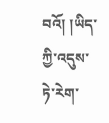བའོ། །ཡིད་ཀྱི་འདུས་ཏེ་རེག་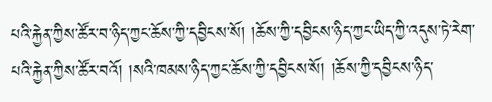པའི་རྐྱེན་ཀྱིས་ཚོར་བ་ཉིད་ཀྱང་ཆོས་ཀྱི་དབྱིངས་སོ། །ཆོས་ཀྱི་དབྱིངས་ཉིད་ཀྱང་ཡིད་ཀྱི་འདུས་ཏེ་རེག་པའི་རྐྱེན་ཀྱིས་ཚོར་བའོ། །སའི་ཁམས་ཉིད་ཀྱང་ཆོས་ཀྱི་དབྱིངས་སོ། །ཆོས་ཀྱི་དབྱིངས་ཉིད་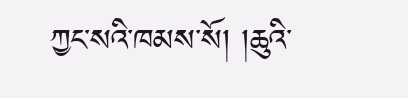ཀྱང་སའི་ཁམས་སོ། །ཆུའི་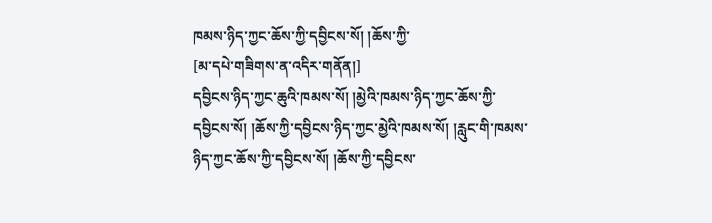ཁམས་ཉིད་ཀྱང་ཆོས་ཀྱི་དབྱིངས་སོ། །ཆོས་ཀྱི་
[མ་དཔེ་གཟིགས་ན་འདིར་གནོན།]
དབྱིངས་ཉིད་ཀྱང་ཆུའི་ཁམས་སོ། །མྱེའི་ཁམས་ཉིད་ཀྱང་ཆོས་ཀྱི་དབྱིངས་སོ། །ཆོས་ཀྱི་དབྱིངས་ཉིད་ཀྱང་མྱེའི་ཁམས་སོ། །རླུང་གི་ཁམས་ཉིད་ཀྱང་ཆོས་ཀྱི་དབྱིངས་སོ། །ཆོས་ཀྱི་དབྱིངས་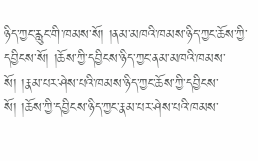ཉིད་ཀྱང་རླུང་གི་ཁམས་སོ། །ནམ་མཁའི་ཁམས་ཉིད་ཀྱང་ཆོས་ཀྱི་དབྱིངས་སོ། །ཆོས་ཀྱི་དབྱིངས་ཉིད་ཀྱང་ནམ་མཁའི་ཁམས་སོ། །རྣམ་པར་ཤེས་པའི་ཁམས་ཉིད་ཀྱང་ཆོས་ཀྱི་དབྱིངས་སོ། །ཆོས་ཀྱི་དབྱིངས་ཉིད་ཀྱང་རྣམ་པར་ཤེས་པའི་ཁམས་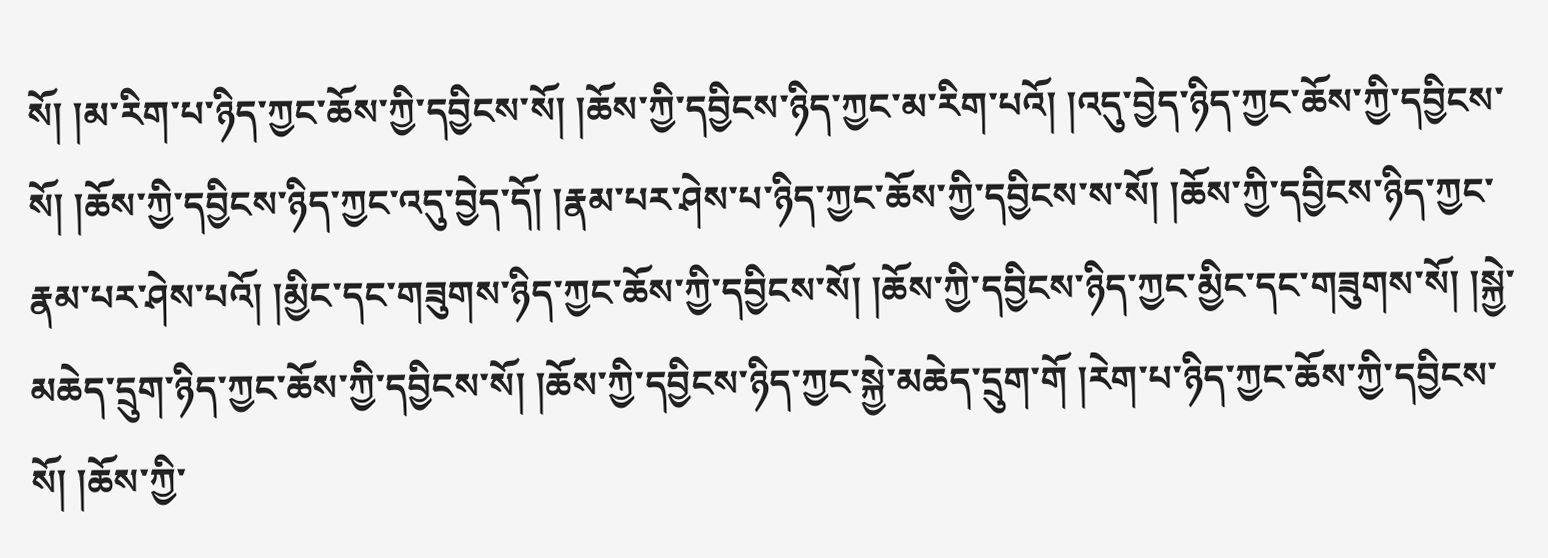སོ། །མ་རིག་པ་ཉིད་ཀྱང་ཆོས་ཀྱི་དབྱིངས་སོ། །ཆོས་ཀྱི་དབྱིངས་ཉིད་ཀྱང་མ་རིག་པའོ། །འདུ་བྱེད་ཉིད་ཀྱང་ཆོས་ཀྱི་དབྱིངས་སོ། །ཆོས་ཀྱི་དབྱིངས་ཉིད་ཀྱང་འདུ་བྱེད་དོ། །རྣམ་པར་ཤེས་པ་ཉིད་ཀྱང་ཆོས་ཀྱི་དབྱིངས་ས་སོ། །ཆོས་ཀྱི་དབྱིངས་ཉིད་ཀྱང་རྣམ་པར་ཤེས་པའོ། །མྱིང་དང་གཟུགས་ཉིད་ཀྱང་ཆོས་ཀྱི་དབྱིངས་སོ། །ཆོས་ཀྱི་དབྱིངས་ཉིད་ཀྱང་མྱིང་དང་གཟུགས་སོ། །སྐྱེ་མཆེད་དྲུག་ཉིད་ཀྱང་ཆོས་ཀྱི་དབྱིངས་སོ། །ཆོས་ཀྱི་དབྱིངས་ཉིད་ཀྱང་སྐྱེ་མཆེད་དྲུག་གོ །རེག་པ་ཉིད་ཀྱང་ཆོས་ཀྱི་དབྱིངས་སོ། །ཆོས་ཀྱི་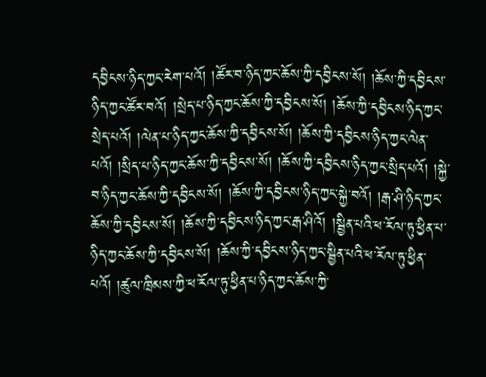དབྱིངས་ཉིད་ཀྱང་རེག་པའོ། །ཚོར་བ་ཉིད་ཀྱང་ཆོས་ཀྱི་དབྱིངས་སོ། །ཆོས་ཀྱི་དབྱིངས་ཉིད་ཀྱང་ཚོར་བའོ། །སྲེད་པ་ཉིད་ཀྱང་ཆོས་ཀྱི་དབྱིངས་སོ། །ཆོས་ཀྱི་དབྱིངས་ཉིད་ཀྱང་སྲེད་པའོ། །ལེན་པ་ཉིད་ཀྱང་ཆོས་ཀྱི་དབྱིངས་སོ། །ཆོས་ཀྱི་དབྱིངས་ཉིད་ཀྱང་ལེན་པའོ། །སྲིད་པ་ཉིད་ཀྱང་ཆོས་ཀྱི་དབྱིངས་སོ། །ཆོས་ཀྱི་དབྱིངས་ཉིད་ཀྱང་སྲིད་པའོ། །སྐྱེ་བ་ཉིད་ཀྱང་ཆོས་ཀྱི་དབྱིངས་སོ། །ཆོས་ཀྱི་དབྱིངས་ཉིད་ཀྱང་སྐྱེ་བའོ། །རྒ་ཤི་ཉིད་ཀྱང་ཆོས་ཀྱི་དབྱིངས་སོ། །ཆོས་ཀྱི་དབྱིངས་ཉིད་ཀྱང་རྒ་ཤིའོ། །སྦྱིན་པའི་ཕ་རོལ་ཏུ་ཕྱིན་པ་ཉིད་ཀྱང་ཆོས་ཀྱི་དབྱིངས་སོ། །ཆོས་ཀྱི་དབྱིངས་ཉིད་ཀྱང་སྦྱིན་པའི་ཕ་རོལ་ཏུ་ཕྱིན་པའོ། །ཚུལ་ཁྲིམས་ཀྱི་ཕ་རོལ་ཏུ་ཕྱིན་པ་ཉིད་ཀྱང་ཆོས་ཀྱི་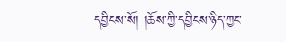དབྱིངས་སོ། །ཆོས་ཀྱི་དབྱིངས་ཉིད་ཀྱང་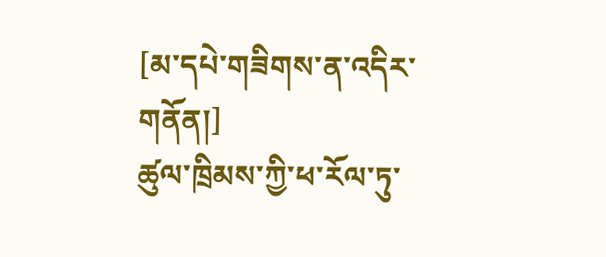[མ་དཔེ་གཟིགས་ན་འདིར་གནོན།]
ཚུལ་ཁྲིམས་ཀྱི་ཕ་རོལ་ཏུ་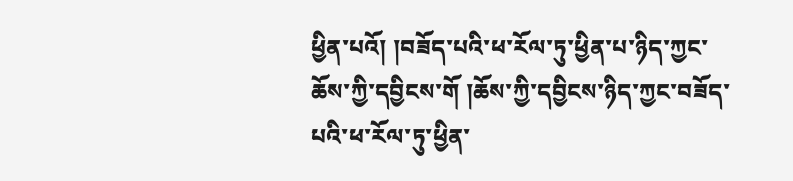ཕྱིན་པའོ། །བཟོད་པའི་ཕ་རོལ་ཏུ་ཕྱིན་པ་ཉིད་ཀྱང་ཆོས་ཀྱི་དབྱིངས་གོ །ཆོས་ཀྱི་དབྱིངས་ཉིད་ཀྱང་བཟོད་པའི་ཕ་རོལ་ཏུ་ཕྱིན་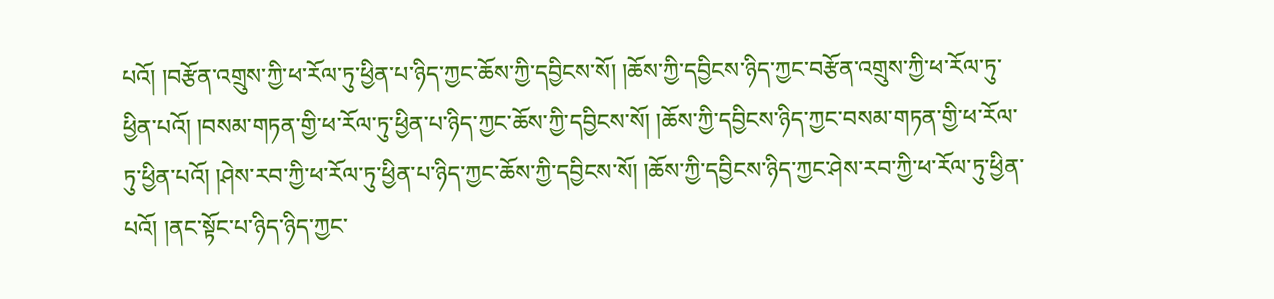པའོ། །བརྩོན་འགྲུས་ཀྱི་ཕ་རོལ་ཏུ་ཕྱིན་པ་ཉིད་ཀྱང་ཆོས་ཀྱི་དབྱིངས་སོ། །ཆོས་ཀྱི་དབྱིངས་ཉིད་ཀྱང་བརྩོན་འགྲུས་ཀྱི་ཕ་རོལ་ཏུ་ཕྱིན་པའོ། །བསམ་གཏན་གྱི་ཕ་རོལ་ཏུ་ཕྱིན་པ་ཉིད་ཀྱང་ཆོས་ཀྱི་དབྱིངས་སོ། །ཆོས་ཀྱི་དབྱིངས་ཉིད་ཀྱང་བསམ་གཏན་གྱི་ཕ་རོལ་ཏུ་ཕྱིན་པའོ། །ཤེས་རབ་ཀྱི་ཕ་རོལ་ཏུ་ཕྱིན་པ་ཉིད་ཀྱང་ཆོས་ཀྱི་དབྱིངས་སོ། །ཆོས་ཀྱི་དབྱིངས་ཉིད་ཀྱང་ཤེས་རབ་ཀྱི་ཕ་རོལ་ཏུ་ཕྱིན་པའོ། །ནང་སྟོང་པ་ཉིད་ཉིད་ཀྱང་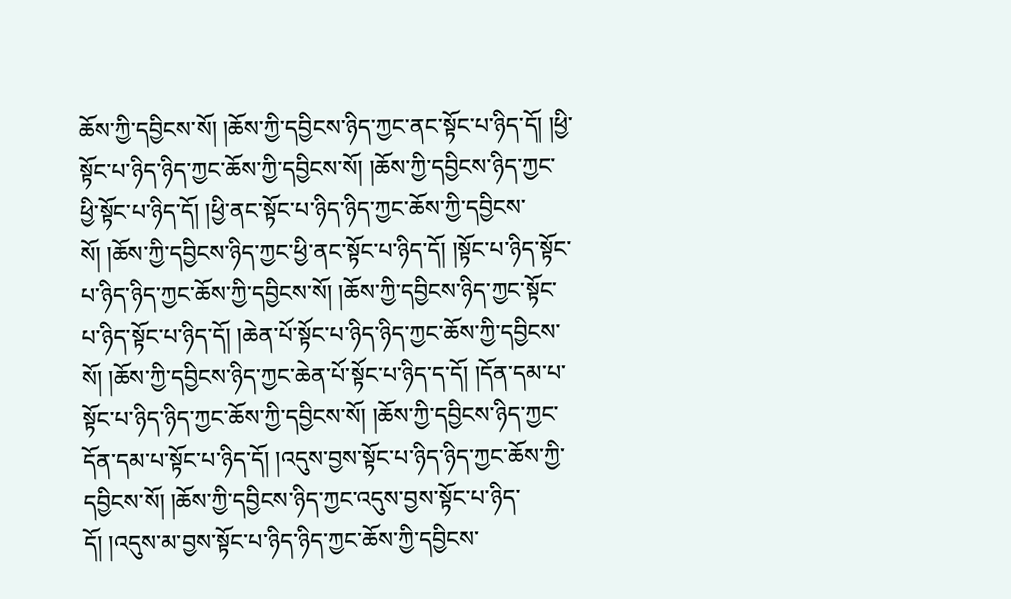ཆོས་ཀྱི་དབྱིངས་སོ། །ཆོས་ཀྱི་དབྱིངས་ཉིད་ཀྱང་ནང་སྟོང་པ་ཉིད་དོ། །ཕྱི་སྟོང་པ་ཉིད་ཉིད་ཀྱང་ཆོས་ཀྱི་དབྱིངས་སོ། །ཆོས་ཀྱི་དབྱིངས་ཉིད་ཀྱང་ཕྱི་སྟོང་པ་ཉིད་དོ། །ཕྱི་ནང་སྟོང་པ་ཉིད་ཉིད་ཀྱང་ཆོས་ཀྱི་དབྱིངས་སོ། །ཆོས་ཀྱི་དབྱིངས་ཉིད་ཀྱང་ཕྱི་ནང་སྟོང་པ་ཉིད་དོ། །སྟོང་པ་ཉིད་སྟོང་པ་ཉིད་ཉིད་ཀྱང་ཆོས་ཀྱི་དབྱིངས་སོ། །ཆོས་ཀྱི་དབྱིངས་ཉིད་ཀྱང་སྟོང་པ་ཉིད་སྟོང་པ་ཉིད་དོ། །ཆེན་པོ་སྟོང་པ་ཉིད་ཉིད་ཀྱང་ཆོས་ཀྱི་དབྱིངས་སོ། །ཆོས་ཀྱི་དབྱིངས་ཉིད་ཀྱང་ཆེན་པོ་སྟོང་པ་ཉིད་ད་དོ། །དོན་དམ་པ་སྟོང་པ་ཉིད་ཉིད་ཀྱང་ཆོས་ཀྱི་དབྱིངས་སོ། །ཆོས་ཀྱི་དབྱིངས་ཉིད་ཀྱང་དོན་དམ་པ་སྟོང་པ་ཉིད་དོ། །འདུས་བྱས་སྟོང་པ་ཉིད་ཉིད་ཀྱང་ཆོས་ཀྱི་དབྱིངས་སོ། །ཆོས་ཀྱི་དབྱིངས་ཉིད་ཀྱང་འདུས་བྱས་སྟོང་པ་ཉིད་དོ། །འདུས་མ་བྱས་སྟོང་པ་ཉིད་ཉིད་ཀྱང་ཆོས་ཀྱི་དབྱིངས་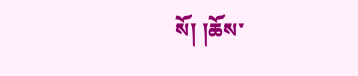སོ། །ཆོས་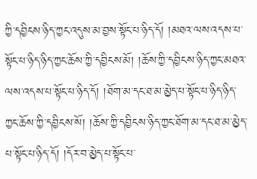ཀྱི་དབྱིངས་ཉིད་ཀྱང་འདུས་མ་བྱས་སྟོང་པ་ཉིད་དོ། །མཐའ་ལས་འདས་པ་སྟོང་པ་ཉིད་ཉིད་ཀྱང་ཆོས་ཀྱི་དབྱིངས་མོ། །ཆོས་ཀྱི་དབྱིངས་ཉིད་ཀྱང་མཐའ་ལས་འདས་པ་སྟོང་པ་ཉིད་དོ། །ཐོག་མ་དང་ཐ་མ་མྱེད་པ་སྟོང་པ་ཉིད་ཉིད་ཀྱང་ཆོས་ཀྱི་དབྱིངས་སོ། །ཆོས་ཀྱི་དབྱིངས་ཉིད་ཀྱང་ཐོག་མ་དང་ཐ་མ་མྱེད་པ་སྟོང་པ་ཉིད་དོ། །དོར་བ་མྱེད་པ་སྟོང་པ་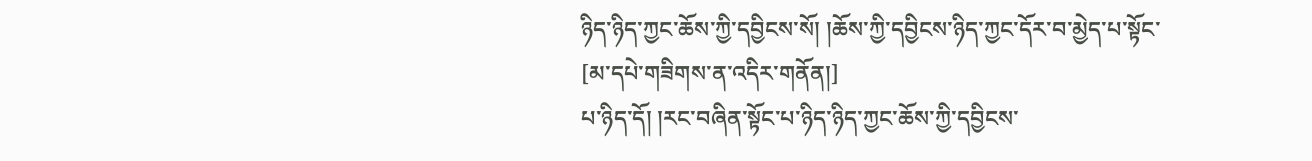ཉིད་ཉིད་ཀྱང་ཆོས་ཀྱི་དབྱིངས་སོ། །ཆོས་ཀྱི་དབྱིངས་ཉིད་ཀྱང་དོར་བ་མྱེད་པ་སྟོང་
[མ་དཔེ་གཟིགས་ན་འདིར་གནོན།]
པ་ཉིད་དོ། །རང་བཞིན་སྟོང་པ་ཉིད་ཉིད་ཀྱང་ཆོས་ཀྱི་དབྱིངས་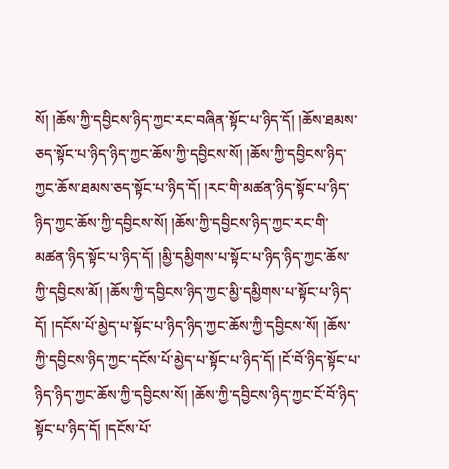སོ། །ཆོས་ཀྱི་དབྱིངས་ཉིད་ཀྱང་རང་བཞིན་སྟོང་པ་ཉིད་དོ། །ཆོས་ཐམས་ཅད་སྟོང་པ་ཉིད་ཉིད་ཀྱང་ཆོས་ཀྱི་དབྱིངས་སོ། །ཆོས་ཀྱི་དབྱིངས་ཉིད་ཀྱང་ཆོས་ཐམས་ཅད་སྟོང་པ་ཉིད་དོ། །རང་གི་མཚན་ཉིད་སྟོང་པ་ཉིད་ཉིད་ཀྱང་ཆོས་ཀྱི་དབྱིངས་སོ། །ཆོས་ཀྱི་དབྱིངས་ཉིད་ཀྱང་རང་གི་མཚན་ཉིད་སྟོང་པ་ཉིད་དོ། །མྱི་དམྱིགས་པ་སྟོང་པ་ཉིད་ཉིད་ཀྱང་ཆོས་ཀྱི་དབྱིངས་མོ། །ཆོས་ཀྱི་དབྱིངས་ཉིད་ཀྱང་མྱི་དམྱིགས་པ་སྟོང་པ་ཉིད་དོ། །དངོས་པོ་མྱེད་པ་སྟོང་པ་ཉིད་ཉིད་ཀྱང་ཆོས་ཀྱི་དབྱིངས་སོ། །ཆོས་ཀྱི་དབྱིངས་ཉིད་ཀྱང་དངོས་པོ་མྱེད་པ་སྟོང་པ་ཉིད་དོ། །ངོ་བོ་ཉིད་སྟོང་པ་ཉིད་ཉིད་ཀྱང་ཆོས་ཀྱི་དབྱིངས་སོ། །ཆོས་ཀྱི་དབྱིངས་ཉིད་ཀྱང་ངོ་བོ་ཉིད་སྟོང་པ་ཉིད་དོ། །དངོས་པོ་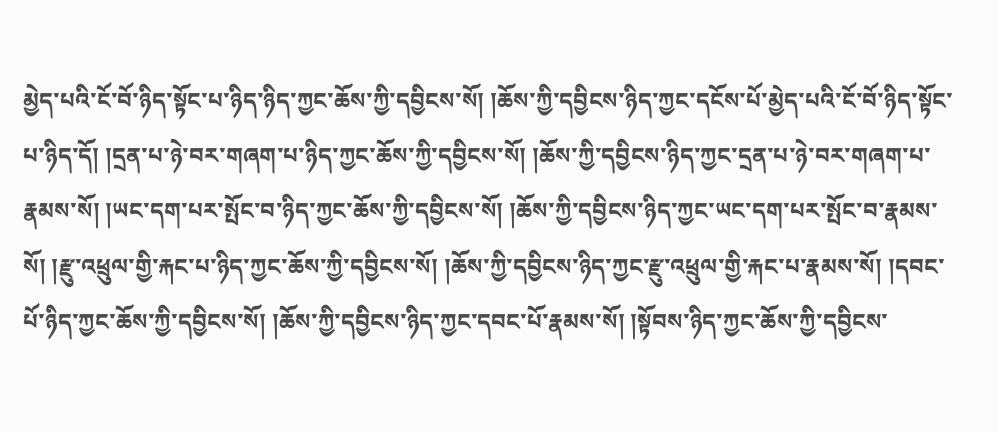མྱེད་པའི་ངོ་བོ་ཉིད་སྟོང་པ་ཉིད་ཉིད་ཀྱང་ཆོས་ཀྱི་དབྱིངས་སོ། །ཆོས་ཀྱི་དབྱིངས་ཉིད་ཀྱང་དངོས་པོ་མྱེད་པའི་ངོ་བོ་ཉིད་སྟོང་པ་ཉིད་དོ། །དྲན་པ་ཉེ་བར་གཞག་པ་ཉིད་ཀྱང་ཆོས་ཀྱི་དབྱིངས་སོ། །ཆོས་ཀྱི་དབྱིངས་ཉིད་ཀྱང་དྲན་པ་ཉེ་བར་གཞག་པ་རྣམས་སོ། །ཡང་དག་པར་སྤོང་བ་ཉིད་ཀྱང་ཆོས་ཀྱི་དབྱིངས་སོ། །ཆོས་ཀྱི་དབྱིངས་ཉིད་ཀྱང་ཡང་དག་པར་སྤོང་བ་རྣམས་སོ། །རྫུ་འཕྲུལ་གྱི་རྐང་པ་ཉིད་ཀྱང་ཆོས་ཀྱི་དབྱིངས་སོ། །ཆོས་ཀྱི་དབྱིངས་ཉིད་ཀྱང་རྫུ་འཕྲུལ་གྱི་རྐང་པ་རྣམས་སོ། །དབང་པོ་ཉིད་ཀྱང་ཆོས་ཀྱི་དབྱིངས་སོ། །ཆོས་ཀྱི་དབྱིངས་ཉིད་ཀྱང་དབང་པོ་རྣམས་སོ། །སྟོབས་ཉིད་ཀྱང་ཆོས་ཀྱི་དབྱིངས་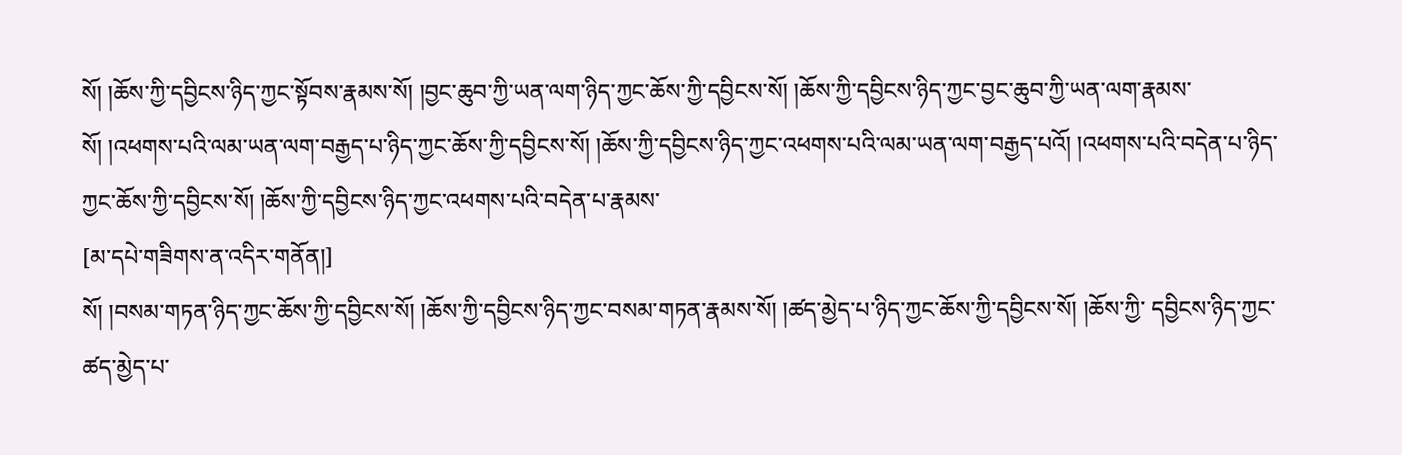སོ། །ཆོས་ཀྱི་དབྱིངས་ཉིད་ཀྱང་སྟོབས་རྣམས་སོ། །བྱང་ཆུབ་ཀྱི་ཡན་ལག་ཉིད་ཀྱང་ཆོས་ཀྱི་དབྱིངས་སོ། །ཆོས་ཀྱི་དབྱིངས་ཉིད་ཀྱང་བྱང་ཆུབ་ཀྱི་ཡན་ལག་རྣམས་སོ། །འཕགས་པའི་ལམ་ཡན་ལག་བརྒྱད་པ་ཉིད་ཀྱང་ཆོས་ཀྱི་དབྱིངས་སོ། །ཆོས་ཀྱི་དབྱིངས་ཉིད་ཀྱང་འཕགས་པའི་ལམ་ཡན་ལག་བརྒྱད་པའོ། །འཕགས་པའི་བདེན་པ་ཉིད་ཀྱང་ཆོས་ཀྱི་དབྱིངས་སོ། །ཆོས་ཀྱི་དབྱིངས་ཉིད་ཀྱང་འཕགས་པའི་བདེན་པ་རྣམས་
[མ་དཔེ་གཟིགས་ན་འདིར་གནོན།]
སོ། །བསམ་གཏན་ཉིད་ཀྱང་ཆོས་ཀྱི་དབྱིངས་སོ། །ཆོས་ཀྱི་དབྱིངས་ཉིད་ཀྱང་བསམ་གཏན་རྣམས་སོ། །ཚད་མྱེད་པ་ཉིད་ཀྱང་ཆོས་ཀྱི་དབྱིངས་སོ། །ཆོས་ཀྱི་ དབྱིངས་ཉིད་ཀྱང་ཚད་མྱེད་པ་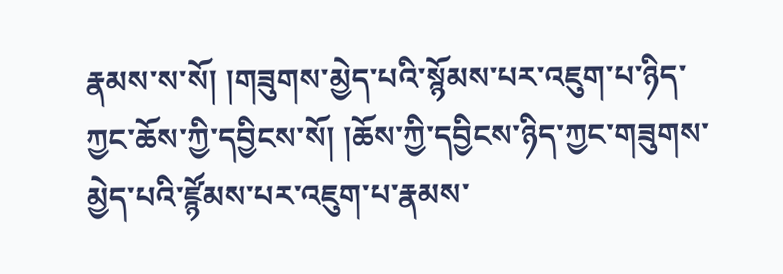རྣམས་ས་སོ། །གཟུགས་མྱེད་པའི་སྙོམས་པར་འཇུག་པ་ཉིད་ཀྱང་ཆོས་ཀྱི་དབྱིངས་སོ། །ཆོས་ཀྱི་དབྱིངས་ཉིད་ཀྱང་གཟུགས་མྱེད་པའི་ཛྙོམས་པར་འཇུག་པ་རྣམས་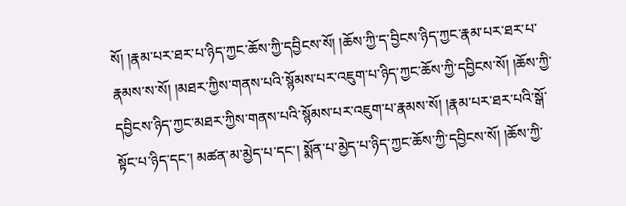སོ། །རྣམ་པར་ཐར་པ་ཉིད་ཀྱང་ཆོས་ཀྱི་དབྱིངས་སོ། །ཆོས་ཀྱི་ད་བྱིངས་ཉིད་ཀྱང་རྣམ་པར་ཐར་པ་རྣམས་ས་སོ། །མཐར་ཀྱིས་གནས་པའི་སྙོམས་པར་འཇུག་པ་ཉིད་ཀྱང་ཆོས་ཀྱི་དབྱིངས་སོ། །ཆོས་ཀྱི་དབྱིངས་ཉིད་ཀྱང་མཐར་ཀྱིས་གནས་པའི་སྙོམས་པར་འཇུག་པ་རྣམས་སོ། །རྣམ་པར་ཐར་པའི་སྒོ་སྟོང་པ་ཉིད་དང་། མཚན་མ་མྱེད་པ་དང་། སྨོན་པ་མྱེད་པ་ཉིད་ཀྱང་ཆོས་ཀྱི་དབྱིངས་སོ། །ཆོས་ཀྱི་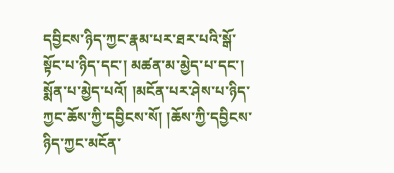དབྱིངས་ཉིད་ཀྱང་རྣམ་པར་ཐར་པའི་སྒོ་སྟོང་པ་ཉིད་དང་། མཚན་མ་མྱེད་པ་དང་། སྨོན་པ་མྱེད་པའོ། །མངོན་པར་ཤེས་པ་ཉིད་ཀྱང་ཆོས་ཀྱི་དབྱིངས་སོ། །ཆོས་ཀྱི་དབྱིངས་ཉིད་ཀྱང་མངོན་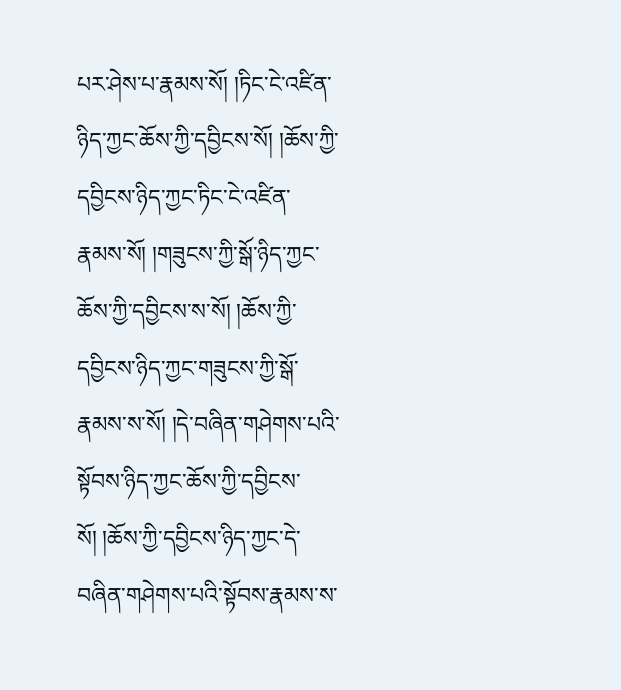པར་ཤེས་པ་རྣམས་སོ། །ཏིང་ངེ་འཛིན་ཉིད་ཀྱང་ཆོས་ཀྱི་དབྱིངས་སོ། །ཆོས་ཀྱི་དབྱིངས་ཉིད་ཀྱང་ཏིང་ངེ་འཛིན་རྣམས་སོ། །གཟུངས་ཀྱི་སྒོ་ཉིད་ཀྱང་ཆོས་ཀྱི་དབྱིངས་ས་སོ། །ཆོས་ཀྱི་དབྱིངས་ཉིད་ཀྱང་གཟུངས་ཀྱི་སྒོ་རྣམས་ས་སོ། །དེ་བཞིན་གཤེགས་པའི་སྟོབས་ཉིད་ཀྱང་ཆོས་ཀྱི་དབྱིངས་སོ། །ཆོས་ཀྱི་དབྱིངས་ཉིད་ཀྱང་དེ་བཞིན་གཤེགས་པའི་སྟོབས་རྣམས་ས་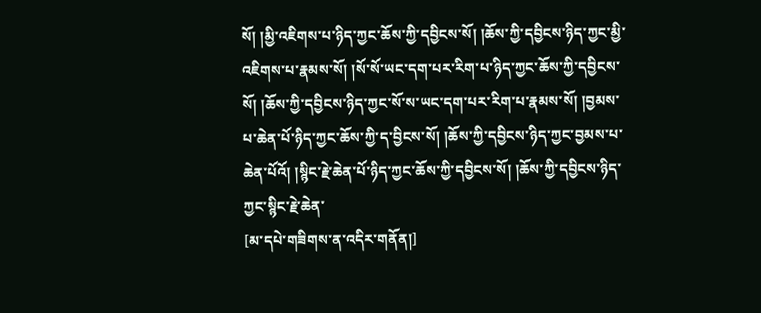སོ། །མྱི་འཇིགས་པ་ཉིད་ཀྱང་ཆོས་ཀྱི་དབྱིངས་སོ། །ཆོས་ཀྱི་དབྱིངས་ཉིད་ཀྱང་མྱི་འཇིགས་པ་རྣམས་སོ། །སོ་སོ་ཡང་དག་པར་རིག་པ་ཉིད་ཀྱང་ཆོས་ཀྱི་དབྱིངས་སོ། །ཆོས་ཀྱི་དབྱིངས་ཉིད་ཀྱང་སོ་ས་ཡང་དག་པར་རིག་པ་རྣམས་སོ། །བྱམས་པ་ཆེན་པོ་ཉིད་ཀྱང་ཆོས་ཀྱི་ད་བྱིངས་སོ། །ཆོས་ཀྱི་དབྱིངས་ཉིད་ཀྱང་བྱམས་པ་ཆེན་པོའོ། །སྙིང་རྗེ་ཆེན་པོ་ཉིད་ཀྱང་ཆོས་ཀྱི་དབྱིངས་སོ། །ཆོས་ཀྱི་དབྱིངས་ཉིད་ཀྱང་སྙིང་རྗེ་ཆེན་
[མ་དཔེ་གཟིགས་ན་འདིར་གནོན།]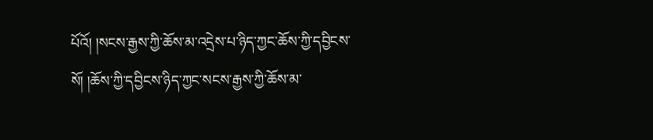པོའོ། །སངས་རྒྱས་ཀྱི་ཆོས་མ་འདྲེས་པ་ཉིད་ཀྱང་ཆོས་ཀྱི་དབྱིངས་སོ། །ཆོས་ཀྱི་དབྱིངས་ཉིད་ཀྱང་སངས་རྒྱས་ཀྱི་ཆོས་མ་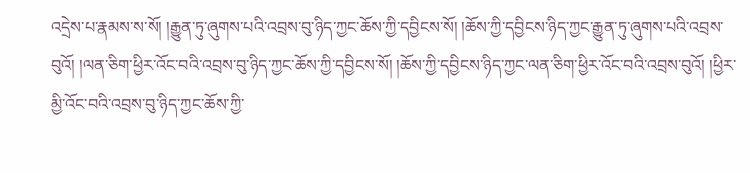འདྲེས་པ་རྣམས་ས་སོ། །རྒྱུན་ཏུ་ཞུགས་པའི་འབྲས་བུ་ཉིད་ཀྱང་ཆོས་ཀྱི་དབྱིངས་སོ། །ཆོས་ཀྱི་དབྱིངས་ཉིད་ཀྱང་རྒྱུན་ཏུ་ཞུགས་པའི་འབྲས་བུའོ། །ལན་ཅིག་ཕྱིར་འོང་བའི་འབྲས་བུ་ཉིད་ཀྱང་ཆོས་ཀྱི་དབྱིངས་སོ། །ཆོས་ཀྱི་དབྱིངས་ཉིད་ཀྱང་ལན་ཅིག་ཕྱིར་འོང་བའི་འབྲས་བུའོ། །ཕྱིར་མྱི་འོང་བའི་འབྲས་བུ་ཉིད་ཀྱང་ཆོས་ཀྱི་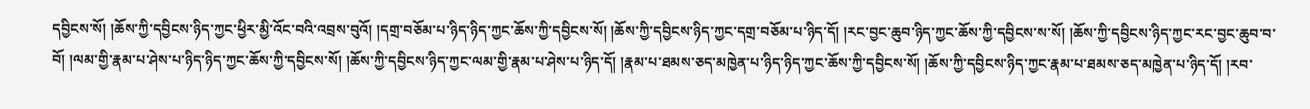དབྱིངས་སོ། །ཆོས་ཀྱི་དབྱིངས་ཉིད་ཀྱང་ཕྱིར་མྱི་འོང་བའི་འབྲས་བུའོ། །དགྲ་བཅོམ་པ་ཉིད་ཉིད་ཀྱང་ཆོས་ཀྱི་དབྱིངས་སོ། །ཆོས་ཀྱི་དབྱིངས་ཉིད་ཀྱང་དགྲ་བཅོམ་པ་ཉིད་དོ། །རང་བྱང་ཆུབ་ཉིད་ཀྱང་ཆོས་ཀྱི་དབྱིངས་ས་སོ། །ཆོས་ཀྱི་དབྱིངས་ཉིད་ཀྱང་རང་བྱང་ཆུབ་བ་བོ། །ལམ་གྱི་རྣམ་པ་ཤེས་པ་ཉིད་ཉིད་ཀྱང་ཆོས་ཀྱི་དབྱིངས་སོ། །ཆོས་ཀྱི་དབྱིངས་ཉིད་ཀྱང་ལམ་གྱི་རྣམ་པ་ཤེས་པ་ཉིད་དོ། །རྣམ་པ་ཐམས་ཅད་མཁྱེན་པ་ཉིད་ཉིད་ཀྱང་ཆོས་ཀྱི་དབྱིངས་སོ། །ཆོས་ཀྱི་དབྱིངས་ཉིད་ཀྱང་རྣམ་པ་ཐམས་ཅད་མཁྱེན་པ་ཉིད་དོ། །རབ་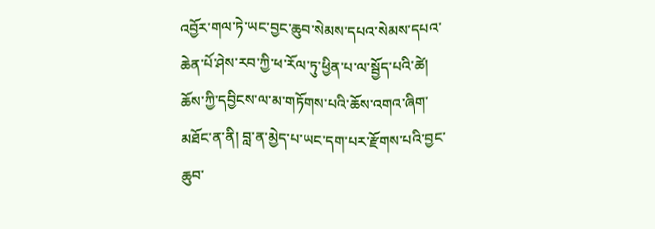འབྱོར་གལ་ཏེ་ཡང་བྱང་ཆུབ་སེམས་དཔའ་སེམས་དཔའ་ཆེན་པོ་ཤེས་རབ་ཀྱི་ཕ་རོལ་ཏུ་ཕྱིན་པ་ལ་སྦྱོད་པའི་ཚེ། ཆོས་ཀྱི་དབྱིངས་ལ་མ་གཏོགས་པའི་ཆོས་འགའ་ཞིག་མཐོང་ན་ནི། བླ་ན་མྱེད་པ་ཡང་དག་པར་རྫོགས་པའི་བྱང་ཆུབ་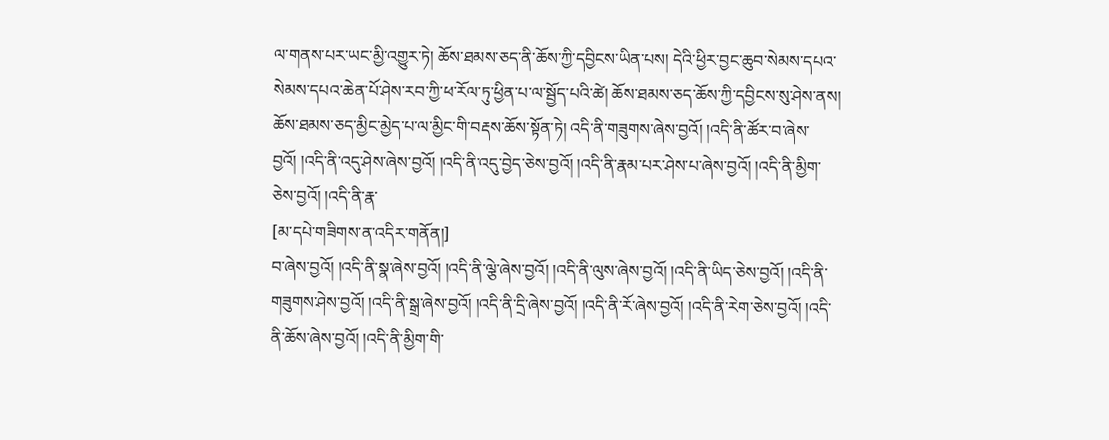ལ་གནས་པར་ཡང་མྱི་འགྱུར་ཏེ། ཆོས་ཐམས་ཅད་ནི་ཆོས་ཀྱི་དབྱིངས་ཡིན་པས། དེའི་ཕྱིར་བྱང་ཆུབ་སེམས་དཔའ་སེམས་དཔའ་ཆེན་པོ་ཤེས་རབ་ཀྱི་ཕ་རོལ་ཏུ་ཕྱིན་པ་ལ་སྦྱོད་པའི་ཚེ། ཆོས་ཐམས་ཅད་ཆོས་ཀྱི་དབྱིངས་སུ་ཤེས་ནས། ཆོས་ཐམས་ཅད་མྱིང་མྱེད་པ་ལ་མྱིང་གི་བརྡས་ཆོས་སྟོན་ཏེ། འདི་ནི་གཟུགས་ཞེས་བྱའོ། །འདི་ནི་ཚོར་བ་ཞེས་བྱའོ། །འདི་ནི་འདུ་ཤེས་ཞེས་བྱའོ། །འདི་ནི་འདུ་བྱེད་ཅེས་བྱའོ། །འདི་ནི་རྣམ་པར་ཤེས་པ་ཞེས་བྱའོ། །འདི་ནི་མྱིག་ཅེས་བྱའོ། །འདི་ནི་རྣ་
[མ་དཔེ་གཟིགས་ན་འདིར་གནོན།]
བ་ཞེས་བྱའོ། །འདི་ནི་སྣ་ཞེས་བྱའོ། །འདི་ནི་ལྕེ་ཞེས་བྱའོ། །འདི་ནི་ལུས་ཞེས་བྱའོ། །འདི་ནི་ཡིད་ཅེས་བྱའོ། །འདི་ནི་གཟུགས་ཤེས་བྱའོ། །འདི་ནི་སྒྲ་ཞེས་བྱའོ། །འདི་ནི་དྲི་ཞེས་བྱའོ། །འདི་ནི་རོ་ཞེས་བྱའོ། །འདི་ནི་རེག་ཅེས་བྱའོ། །འདི་ནི་ཆོས་ཞེས་བྱའོ། །འདི་ནི་མྱིག་གི་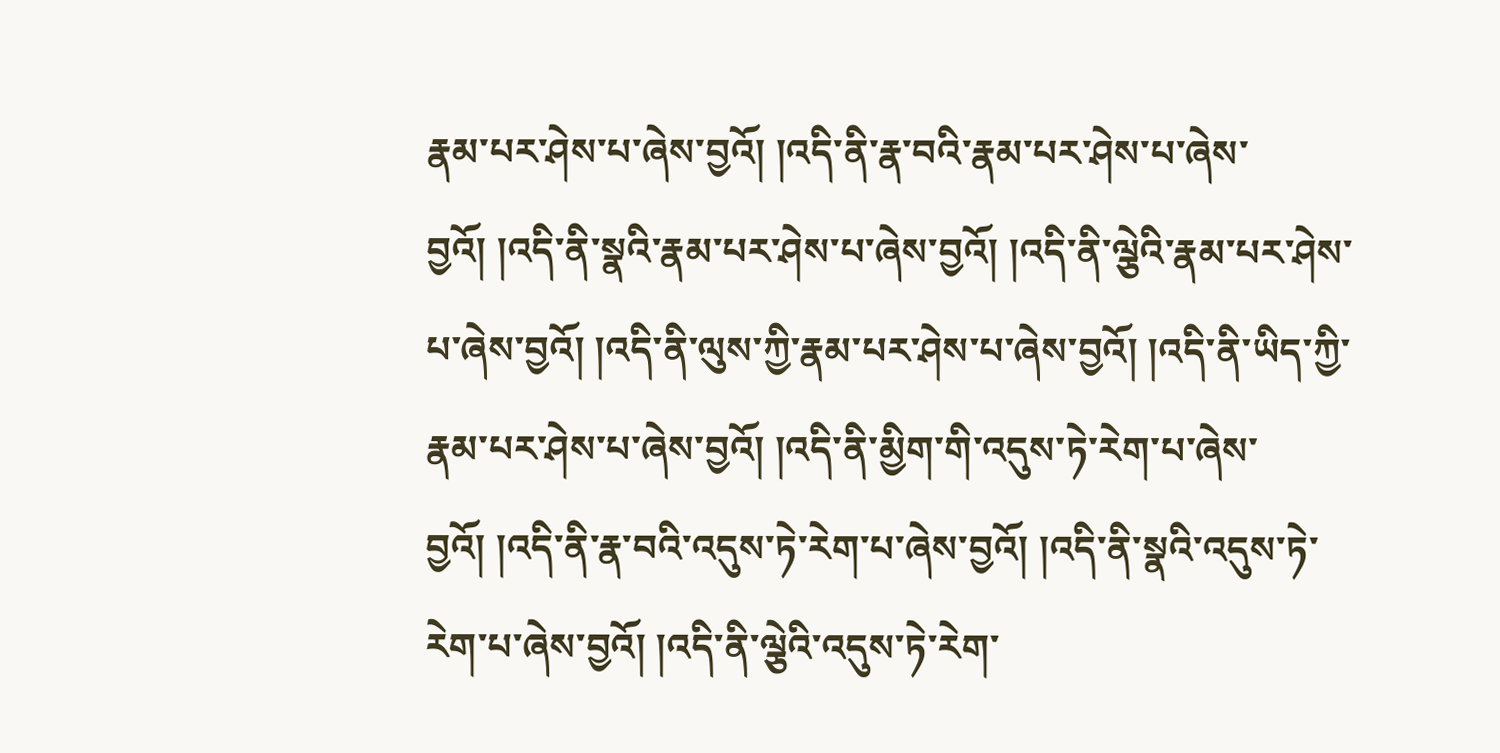རྣམ་པར་ཤེས་པ་ཞེས་བྱའོ། །འདི་ནི་རྣ་བའི་རྣམ་པར་ཤེས་པ་ཞེས་བྱའོ། །འདི་ནི་སྣའི་རྣམ་པར་ཤེས་པ་ཞེས་བྱའོ། །འདི་ནི་ལྕེའི་རྣམ་པར་ཤེས་པ་ཞེས་བྱའོ། །འདི་ནི་ལུས་ཀྱི་རྣམ་པར་ཤེས་པ་ཞེས་བྱའོ། །འདི་ནི་ཡིད་ཀྱི་རྣམ་པར་ཤེས་པ་ཞེས་བྱའོ། །འདི་ནི་མྱིག་གི་འདུས་ཏེ་རེག་པ་ཞེས་བྱའོ། །འདི་ནི་རྣ་བའི་འདུས་ཏེ་རེག་པ་ཞེས་བྱའོ། །འདི་ནི་སྣའི་འདུས་ཏེ་རེག་པ་ཞེས་བྱའོ། །འདི་ནི་ལྕེའི་འདུས་ཏེ་རེག་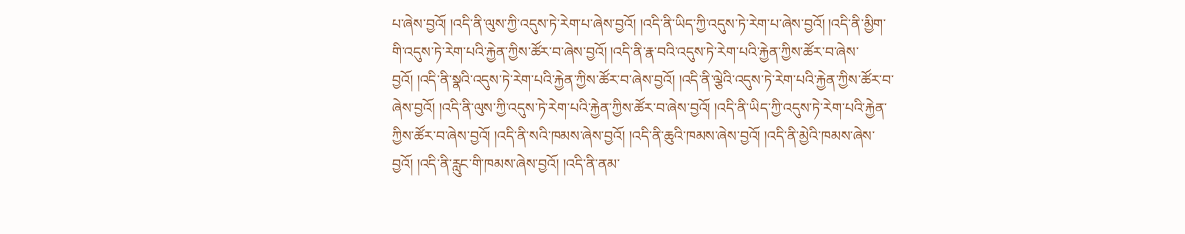པ་ཞེས་བྱའོ། །འདི་ནི་ལུས་ཀྱི་འདུས་ཏེ་རེག་པ་ཞེས་བྱའོ། །འདི་ནི་ཡིད་ཀྱི་འདུས་ཏེ་རེག་པ་ཞེས་བྱའོ། །འདི་ནི་མྱིག་གི་འདུས་ཏེ་རེག་པའི་རྐྱེན་ཀྱིས་ཚོར་བ་ཞེས་བྱའོ། །འདི་ནི་རྣ་བའི་འདུས་ཏེ་རེག་པའི་རྐྱེན་ཀྱིས་ཚོར་བ་ཞེས་བྱའོ། །འདི་ནི་སྣའི་འདུས་ཏེ་རེག་པའི་རྐྱེན་ཀྱིས་ཚོར་བ་ཞེས་བྱའོ། །འདི་ནི་ལྕེའི་འདུས་ཏེ་རེག་པའི་རྐྱེན་ཀྱིས་ཚོར་བ་ཞེས་བྱའོ། །འདི་ནི་ལུས་ཀྱི་འདུས་ཏེ་རེག་པའི་རྐྱེན་ཀྱིས་ཚོར་བ་ཞེས་བྱའོ། །འདི་ནི་ཡིད་ཀྱི་འདུས་ཏེ་རེག་པའི་རྐྱེན་ཀྱིས་ཚོར་བ་ཞེས་བྱའོ། །འདི་ནི་སའི་ཁམས་ཞེས་བྱའོ། །འདི་ནི་ཆུའི་ཁམས་ཞེས་བྱའོ། །འདི་ནི་མྱེའི་ཁམས་ཞེས་བྱའོ། །འདི་ནི་རླུང་གི་ཁམས་ཞེས་བྱའོ། །འདི་ནི་ནམ་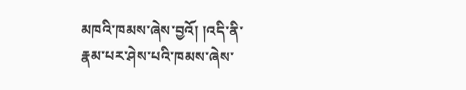མཁའི་ཁམས་ཞེས་བྱའོ། །འདི་ནི་རྣམ་པར་ཤེས་པའི་ཁམས་ཞེས་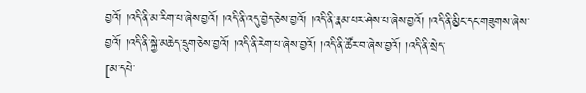བྱའོ། །འདི་ནི་མ་རིག་པ་ཞེས་བྱའོ། །འདི་ནི་འདུ་བྱེད་ཅེས་བྱའོ། །འདི་ནི་རྣམ་པར་ཤེས་པ་ཞེས་བྱའོ། །འདི་ནི་མྱིང་དང་གཟུགས་ཞེས་བྱའོ། །འདི་ནི་སྐྱེ་མཆེད་དྲུག་ཅེས་བྱའོ། །འདི་ནི་རེག་པ་ཞེས་བྱའོ། །འདི་ནི་ཚོར་བ་ཞེས་བྱའོ། །འདི་ནི་སྲེད་
[མ་དཔེ་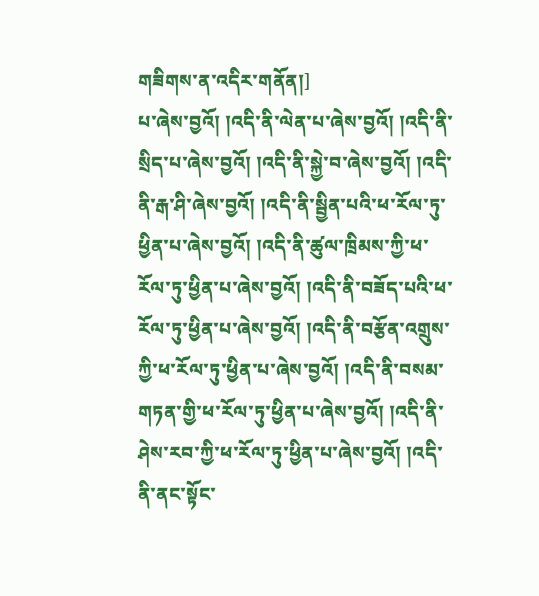གཟིགས་ན་འདིར་གནོན།]
པ་ཞེས་བྱའོ། །འདི་ནི་ལེན་པ་ཞེས་བྱའོ། །འདི་ནི་སྲིད་པ་ཞེས་བྱའོ། །འདི་ནི་སྐྱེ་བ་ཞེས་བྱའོ། །འདི་ནི་རྒ་ཤི་ཞེས་བྱའོ། །འདི་ནི་སྦྱིན་པའི་ཕ་རོལ་ཏུ་ཕྱིན་པ་ཞེས་བྱའོ། །འདི་ནི་ཚུལ་ཁྲིམས་ཀྱི་ཕ་རོལ་ཏུ་ཕྱིན་པ་ཞེས་བྱའོ། །འདི་ནི་བཟོད་པའི་ཕ་རོལ་ཏུ་ཕྱིན་པ་ཞེས་བྱའོ། །འདི་ནི་བརྩོན་འགྲུས་ཀྱི་ཕ་རོལ་ཏུ་ཕྱིན་པ་ཞེས་བྱའོ། །འདི་ནི་བསམ་གཏན་གྱི་ཕ་རོལ་ཏུ་ཕྱིན་པ་ཞེས་བྱའོ། །འདི་ནི་ཤེས་རབ་ཀྱི་ཕ་རོལ་ཏུ་ཕྱིན་པ་ཞེས་བྱའོ། །འདི་ནི་ནང་སྟོང་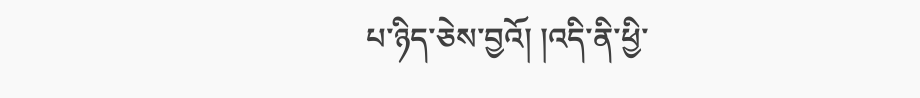པ་ཉིད་ཅེས་བྱའོ། །འདི་ནི་ཕྱི་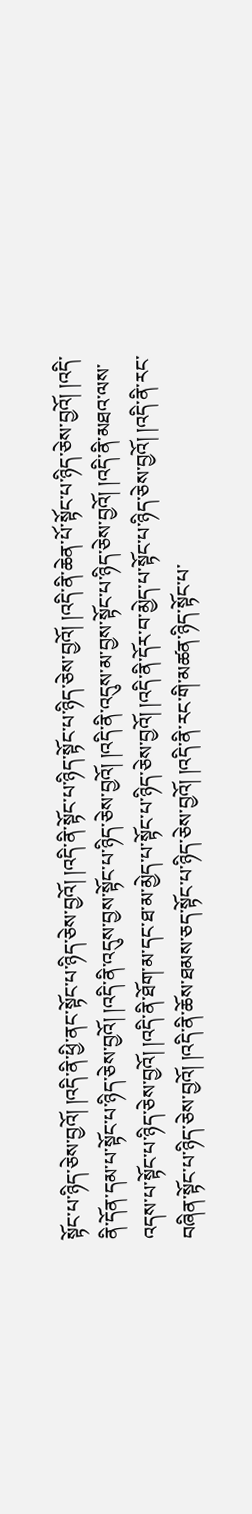སྟོང་པ་ཉིད་ཅེས་བྱའོ། །འདི་ནི་ཕྱི་ནང་སྟོང་པ་ཉིད་ཅེས་བྱའོ། །འདི་ནི་སྟོང་པ་ཉིད་སྟོང་པ་ཉིད་ཅེས་བྱའོ། །འདི་ནི་ཆེན་པོ་སྟོང་པ་ཉིད་ཅེས་བྱའོ། །འདི་ནི་དོན་དམ་པ་སྟོང་པ་ཉིད་ཅེས་བྱའོ། །འདི་ནི་འདུས་བྱས་སྟོང་པ་ཉིད་ཅེས་བྱའོ། །འདི་ནི་འདུས་མ་བྱས་སྟོང་པ་ཉིད་ཅེས་བྱའོ། །འདི་ནི་མཐའ་ལས་འདས་པ་སྟོང་པ་ཉིད་ཅེས་བྱའོ། །འདི་ནི་ཐོག་མ་དང་ཐ་མ་མྱེད་པ་སྟོང་པ་ཉིད་ཅེས་བྱའོ། །འདི་ནི་དོར་བ་མྱེད་པ་སྟོང་པ་ཉིད་ཅེས་བྱའོ། །འདི་ནི་རང་བཞིན་སྟོང་པ་ཉིད་ཅེས་བྱའོ། །འདི་ནི་ཆོས་ཐམས་ཅད་སྟོང་པ་ཉིད་ཅེས་བྱའོ། །འདི་ནི་རང་གི་མཚན་ཉིད་སྟོང་པ་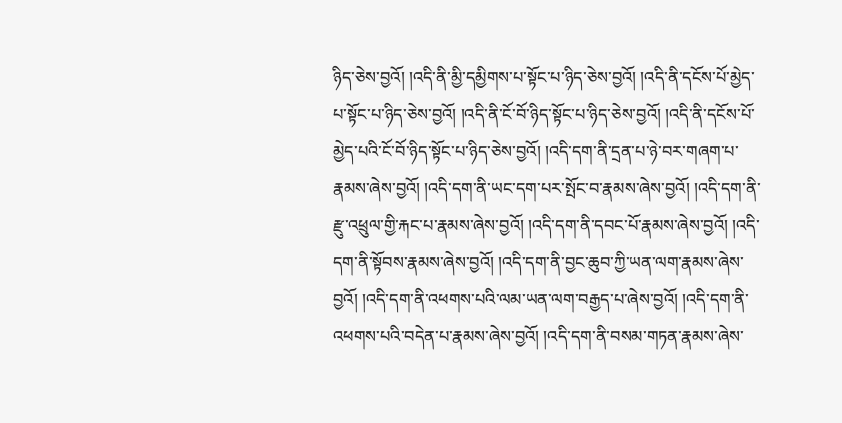ཉིད་ཅེས་བྱའོ། །འདི་ནི་མྱི་དམྱིགས་པ་སྟོང་པ་ཉིད་ཅེས་བྱའོ། །འདི་ནི་དངོས་པོ་མྱེད་པ་སྟོང་པ་ཉིད་ཅེས་བྱའོ། །འདི་ནི་ངོ་བོ་ཉིད་སྟོང་པ་ཉིད་ཅེས་བྱའོ། །འདི་ནི་དངོས་པོ་མྱེད་པའི་ངོ་བོ་ཉིད་སྟོང་པ་ཉིད་ཅེས་བྱའོ། །འདི་དག་ནི་དྲན་པ་ཉེ་བར་གཞག་པ་རྣམས་ཞེས་བྱའོ། །འདི་དག་ནི་ཡང་དག་པར་སྤོང་བ་རྣམས་ཞེས་བྱའོ། །འདི་དག་ནི་རྫུ་འཕྲུལ་གྱི་རྐང་པ་རྣམས་ཞེས་བྱའོ། །འདི་དག་ནི་དབང་པོ་རྣམས་ཞེས་བྱའོ། །འདི་དག་ནི་སྟོབས་རྣམས་ཞེས་བྱའོ། །འདི་དག་ནི་བྱང་ཆུབ་ཀྱི་ཡན་ལག་རྣམས་ཞེས་བྱའོ། །འདི་དག་ནི་འཕགས་པའི་ལམ་ཡན་ལག་བརྒྱད་པ་ཞེས་བྱའོ། །འདི་དག་ནི་འཕགས་པའི་བདེན་པ་རྣམས་ཞེས་བྱའོ། །འདི་དག་ནི་བསམ་གཏན་རྣམས་ཞེས་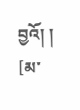བྱའོ། །
[མ་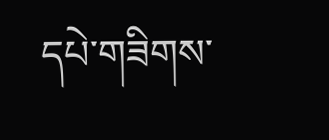དཔེ་གཟིགས་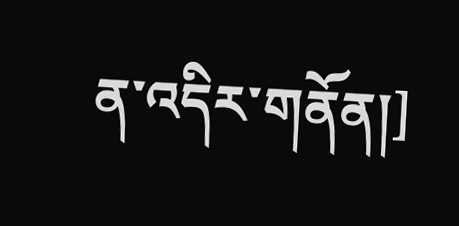ན་འདིར་གནོན།]